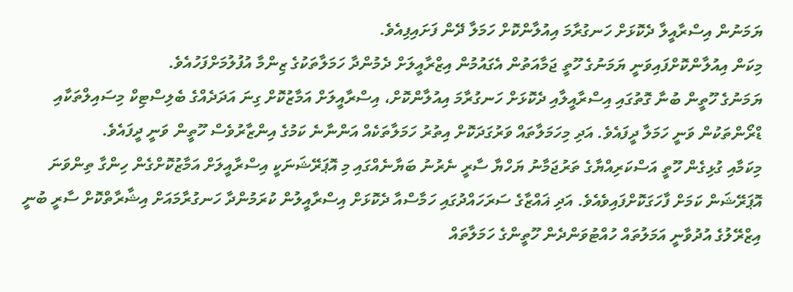ޔަމަނުން އިސްރާއީލާ ދެކޮޅަށް ހަނގުރާމަ އިއުލާންކޮށް ހަމަލާ ދޭން ފަށައިފިއެވެ.
މިކަން އިއުލާންކޮށްފައިވަނީ ޔަމަނުގެ ހޫތީ ޖަމާއަތުން އެގައުމުން އިޒްރާއީލަށް ދެމުންދާ ހަމަލާތަކުގެ ޒިންމާ އުފުލުމަށްފަހުއެވެ.
ޔަމަނުގެ ހޫތީން ބުނާ ގޮތުގައި އިސްރާއީލާއި ދެކޮޅަށް ހަނގުރާމަ އިއުލާންކޮށް، އިސްރާއީލަށް އަމާޒުކޮށް ގިނަ އަދަދެއްގެ ބެލިސްޓިކް މިސައިލްތަކާއި ޑްރޯންތަކުން ވަނީ ހަމަލާ ދީފައެވެ. އަދި މިހަމަލާތައް ވަރުގަދަކޮށް އިތުރު ހަމަލާތަކެއް އަންނާނެ ކަމުގެ އިންޒާރުވެސް ހޫތީން ވަނީ ދީފައެވެ.
މިކަމާއި ގުޅިގެން ހޫތީ އަސްކަރިއްޔާގެ ތަރުޖަމާނު ޔަހްޔާ ސާރީ ނެރުނު ބަޔާނެއްގައި މި އޮޕަރޭޝަނަކީ އިސްރާއީލަށް އަމާޒުކޮށްގެން ހިންގާ ތިންވަނަ އޮޕަރޭޝަން ކަމަށް ފާހަގަކޮށްފައިވެއެވެ. އަދި ޣައްޒާގެ ސަރަހައްދުގައި ހަމާސްއާ ދެކޮޅަށް އިސްރާއީލުން ކުރަމުންދާ ހަނގުރާމައަށް އިޝާރާތްކޮށް ސާރީ ބުނީ އިޒްރޭލުގެ އުދުވާނީ އަމަލުތައް ހުއްޓުވަންދެން ހޫތީންގެ ހަމަލާތައް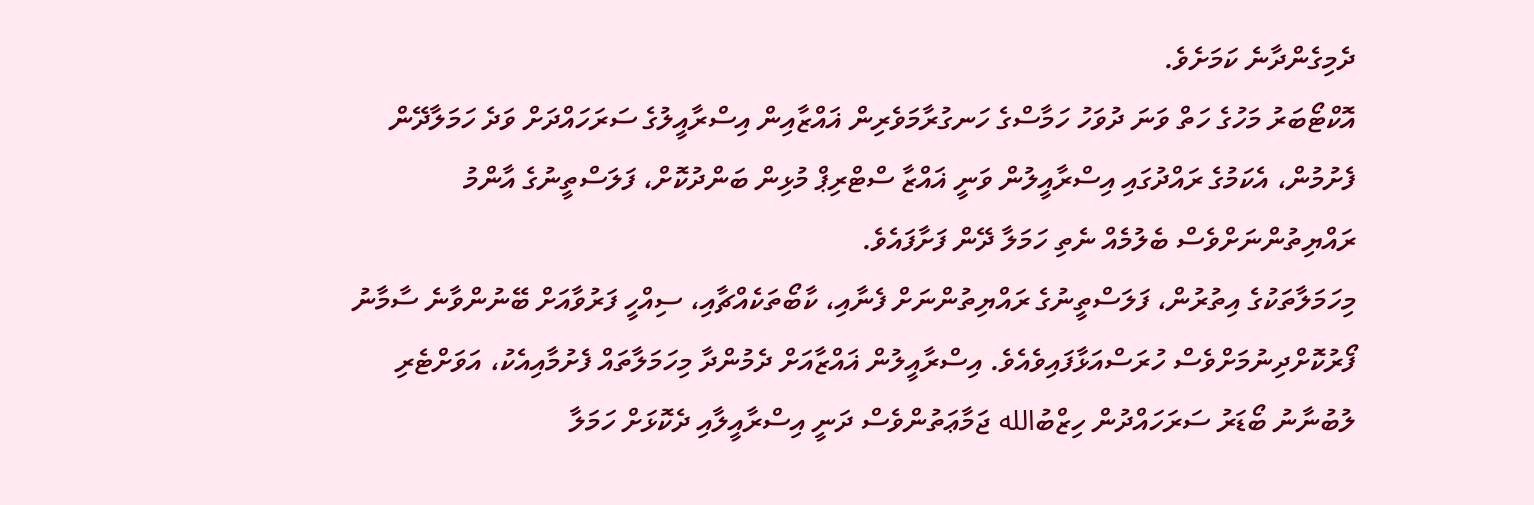ދެމިގެންދާނެ ކަމަށެވެ.
އޮކްޓޯބަރު މަހުގެ ހަތް ވަނަ ދުވަހު ހަމާސްގެ ހަނގުރާމަވެރިން ޣައްޒާއިން އިސްރާއީލުގެ ސަރަހައްދަށް ވަދެ ހަމަލާދޭން ފެށުމުން، އެކަމުގެ ރައްދުގައި އިސްރާއީލުން ވަނީ ޣައްޒާ ސްޓްރިޕް މުޅިން ބަންދުކޮށް، ފަލަސްތީނުގެ އާންމު ރައްޔިތުންނަށްވެސް ބެލުމެއް ނެތި ހަމަލާ ދޭން ފަށާފައެވެ.
މިހަމަލާތަކުގެ އިތުރުން، ފަލަސްތީނުގެ ރައްޔިތުންނަށް ފެނާއި، ކާބޯތަކެއްޗާއި، ސިއްހީ ފަރުވާއަށް ބޭނުންވާނެ ސާމާނު ފޯރުކޮށްދިނުމަށްވެސް ހުރަސްއަޅާފައިވެއެވެ. އިސްރާއީލުން ޣައްޒާއަށް ދެމުންދާ މިހަމަލާތައް ފެށުމާއިއެކު، އަވަށްޓެރި ލުބުނާނު ބޯޑަރު ސަރަހައްދުން ހިޒްބުالله ޖަމާޢަތުންވެސް ދަނީ އިސްރާއީލާއި ދެކޮޅަށް ހަމަލާ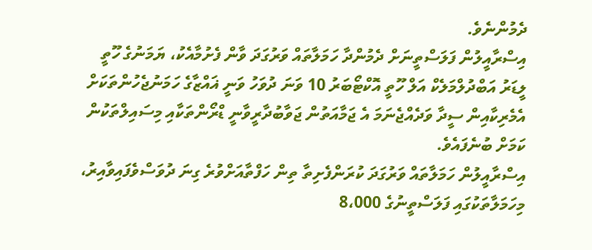ދެމުންނެވެ.
އިސްރާއީލުން ފަލަސްތީނަށް ދެމުންދާ ހަމަލާތައް ވަރުގަދަ ވާން ފެށުމާއެކު، ޔަމަނުގެ ހޫތީ ލީޑަރު އަބްދުލްމަލެކް އަލް ހޫތީ އޮކްޓޯބަރު 10 ވަނަ ދުވަހު ވަނީ ޣައްޒާގެ ހަމަނުޖެހުންތަކަށް އެމެރިކާއިން ސީދާ ވަދެއްޖެނަމަ އެ ޖަމާއަތުން ޖަވާބުދާރީވާނީ ޑްރޯންތަކާއި މިސައިލްތަކުން ކަމަށް ބުނެފައެވެ.
އިސްރާއީލުން ހަމަލާތައް ވަރުގަދަ ކުރަންފެށިތާ ތިން ހަފްތާއަށްވުރެ ގިނަ ދުވަސްވެފައިވާއިރު، މިހަމަލާތަކުގައި ފަލަސްތީނުގެ 8،000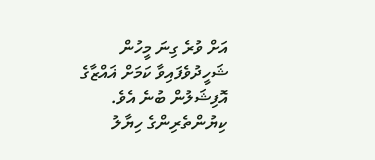އަށް ވުރެ ގިނަ މީހުން ޝަހީދުވެފައިވާ ކަމަށް ޣައްޒާގެ އޮފިޝަލުން ބުނެ އެވެ.
ކިޔުންތެރިންގެ ހިޔާލު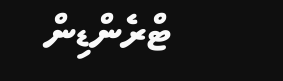ޓްރެންޑިން